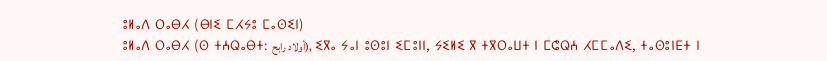ⵓⵍⴰⴷ ⵔⴰⴱⵃ (ⴱⵏⵉ ⵎⵃⵢⵓ ⵎⴰⵙⵉⵏ)
ⵓⵍⴰⴷ ⵔⴰⴱⵃ (ⵙ ⵜⵄⵕⴰⴱⵜ: أولاد رابح), ⵉⴳⴰ ⵢⴰⵏ ⵓⵙⵓⵏ ⵉⵎⵓⵏⵏ, ⵢⵉⵍⵉ ⴳ ⵜⴳⵔⴰⵡⵜ ⵏ ⵎⵛⵕⵄ ⵃⵎⵎⴰⴷⵉ, ⵜⴰⵙⵓⵏⴹⵜ ⵏ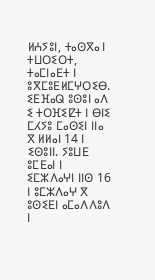ⵍⵄⵢⵓⵏ, ⵜⴰⵙⴳⴰ ⵏ ⵜⵡⵔⵉⵔⵜ, ⵜⴰⵎⵏⴰⴹⵜ ⵏ ⵓⴳⵎⵓⴹⵍⵎⵖⵔⵉⴱ. ⵉⴹⴼⴰⵕ ⵓⵙⵓⵏ ⴰⴷ ⵉ ⵜⵔⴼⵉⵇⵜ ⵏ ⴱⵏⵉ ⵎⵃⵢⵓ ⵎⴰⵙⵉⵏ ⵏⵏⴰ ⴳ ⵍⵍⴰⵏ 14 ⵏ ⵉⵙⵓⵏⵏ. ⵢⵓⵡⴹ ⵓⵎⴹⴰⵏ ⵏ ⵉⵎⵣⴷⴰⵖⵏ ⵏⵏⵙ 16 ⵏ ⵓⵎⵣⴷⴰⵖ ⴳ ⵓⵙⵉⴹⵏ ⴰⵎⴰⴷⴷⵓⴷ ⵏ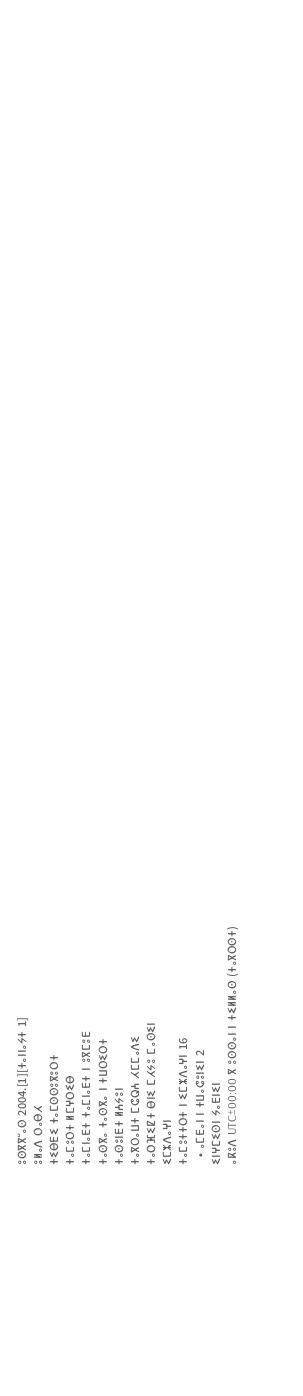ⵓⵙⴳⴳⵯⴰⵙ 2004.[1][ⵜⴰⵏⵏⴰⵢⵜ 1]
ⵓⵍⴰⴷ ⵔⴰⴱⵃ
ⵜⵉⴱⴹⵉ ⵜⴰⵎⵙⵙⵓⴳⵓⵔⵜ
ⵜⴰⵎⵓⵔⵜ ⵍⵎⵖⵔⵉⴱ
ⵜⴰⵎⵏⴰⴹⵜ ⵜⴰⵎⵏⴰⴹⵜ ⵏ ⵓⴳⵎⵓⴹ
ⵜⴰⵙⴳⴰ ⵜⴰⵙⴳⴰ ⵏ ⵜⵡⵔⵉⵔⵜ
ⵜⴰⵙⵓⵏⴹⵜ ⵍⵄⵢⵓⵏ
ⵜⴰⴳⵔⴰⵡⵜ ⵎⵛⵕⵄ ⵃⵎⵎⴰⴷⵉ
ⵜⴰⵔⴼⵉⵇⵜ ⴱⵏⵉ ⵎⵃⵢⵓ ⵎⴰⵙⵉⵏ
ⵉⵎⵣⴷⴰⵖⵏ
ⵜⴰⵎⵓⵜⵜⵔⵜ ⵏ ⵉⵎⵣⴷⴰⵖⵏ 16
  • ⴰⵎⴹⴰⵏ ⵏ ⵜⵡⴰⵛⵓⵏⵉⵏ 2
ⵉⵏⵖⵎⵉⵙⵏ ⵢⴰⴹⵏⵉⵏ
ⴰⴽⵓⴷ UTC±00:00 ⴳ ⵓⵙⵙⴰⵏ ⵏ ⵜⵉⵍⵍⴰⵙ (ⵜⴰⴳⵔⵙⵜ)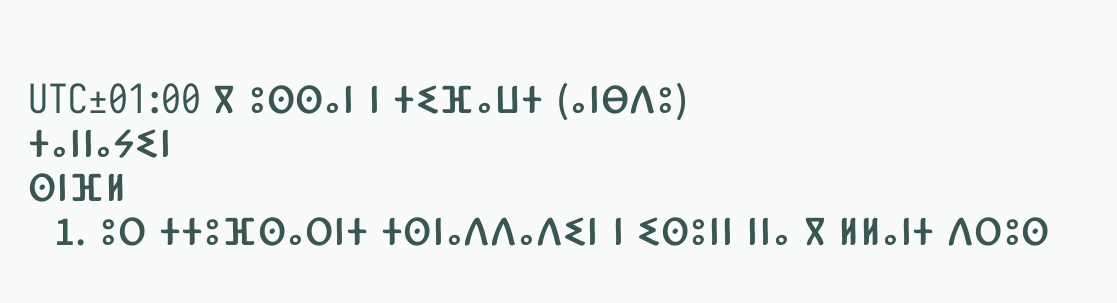UTC±01:00 ⴳ ⵓⵙⵙⴰⵏ ⵏ ⵜⵉⴼⴰⵡⵜ (ⴰⵏⴱⴷⵓ)
ⵜⴰⵏⵏⴰⵢⵉⵏ
ⵙⵏⴼⵍ
  1. ⵓⵔ ⵜⵜⵓⴼⵙⴰⵔⵏⵜ ⵜⵙⵏⴰⴷⴷⴰⴷⵉⵏ ⵏ ⵉⵙⵓⵏⵏ ⵏⵏⴰ ⴳ ⵍⵍⴰⵏⵜ ⴷⵔⵓⵙ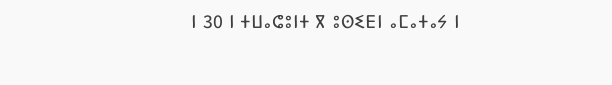ⵏ 30 ⵏ ⵜⵡⴰⵛⵓⵏⵜ ⴳ ⵓⵙⵉⴹⵏ ⴰⵎⴰⵜⴰⵢ ⵏ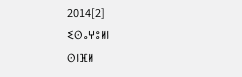2014[2]
ⵉⵙⴰⵖⵓⵍⵏ
ⵙⵏⴼⵍ